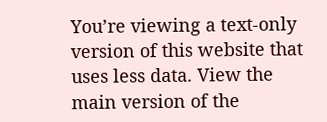You’re viewing a text-only version of this website that uses less data. View the main version of the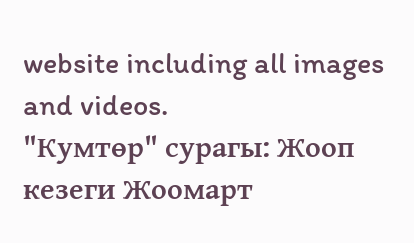website including all images and videos.
"Кумтөр" сурагы: Жооп кезеги Жоомарт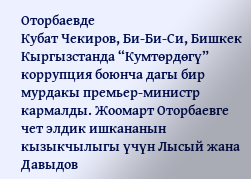Оторбаевде
Кубат Чекиров, Би-Би-Си, Бишкек
Кыргызстанда “Кумтөрдөгү” коррупция боюнча дагы бир мурдакы премьер-министр кармалды. Жоомарт Оторбаевге чет элдик ишкананын кызыкчылыгы үчүн Лысый жана Давыдов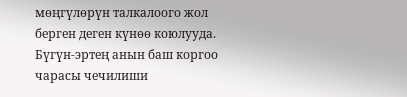мөңгүлөрүн талкалоого жол берген деген күнөө коюлууда. Бүгүн-эртең анын баш коргоо чарасы чечилиши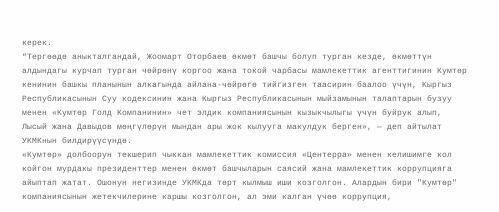керек.
“Тергөөдө аныкталгандай, Жоомарт Оторбаев өкмөт башчы болуп турган кезде, өкмөттүн алдындагы курчап турган чөйрөнү коргоо жана токой чарбасы мамлекеттик агенттигинин Кумтөр кенинин башкы планынын алкагында айлана-чөйрөгө тийгизген таасирин баалоо үчүн, Кыргыз Республикасынын Суу кодексинин жана Кыргыз Республикасынын мыйзамынын талаптарын бузуу менен «Кумтөр Голд Компанинин» чет элдик компаниясынын кызыкчылыгы үчүн буйрук алып, Лысый жана Давыдов мөңгүлөрүн мындан ары жок кылууга макулдук берген», — деп айтылат УКМКнын билдирүүсүндө.
«Кумтөр» долбоорун текшерип чыккан мамлекеттик комиссия «Центерра» менен келишимге кол койгон мурдакы президенттер менен өкмөт башчыларын саясий жана мамлекеттик коррупцияга айыптап жатат. Ошонун негизинде УКМКда төрт кылмыш иши козголгон. Алардын бири "Кумтөр" компаниясынын жетекчилерине каршы козголгон, ал эми калган үчөө коррупция,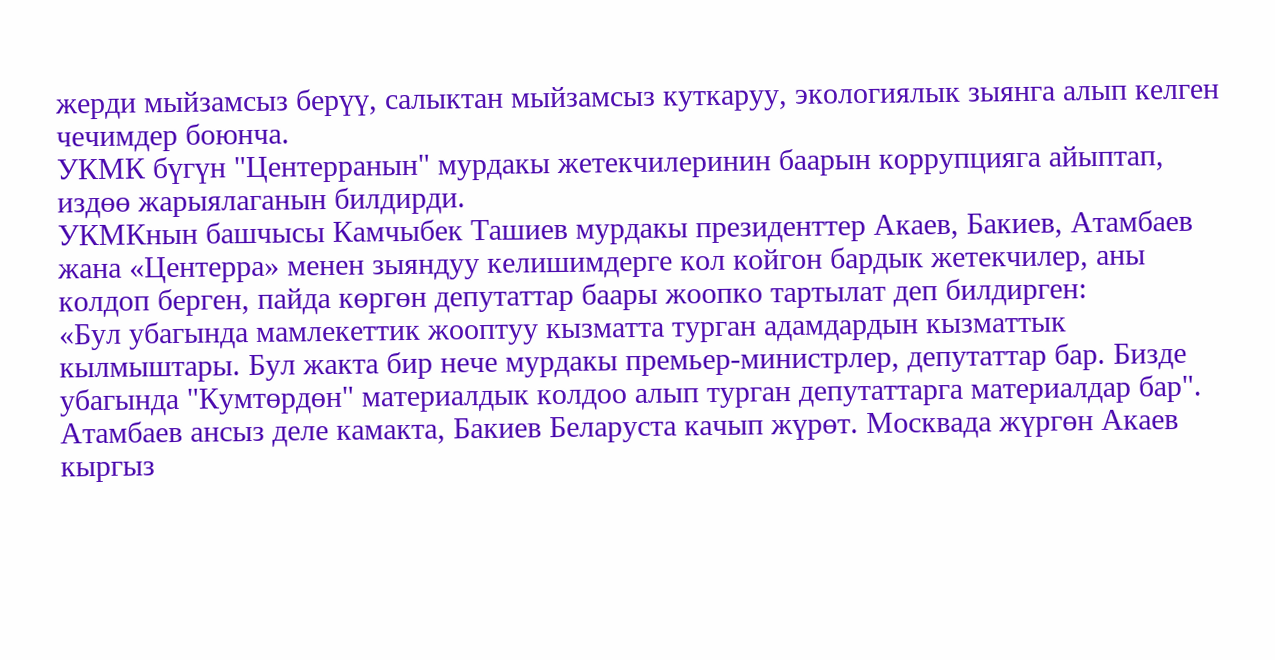жерди мыйзамсыз берүү, салыктан мыйзамсыз куткаруу, экологиялык зыянга алып келген чечимдер боюнча.
УКМК бүгүн "Центерранын" мурдакы жетекчилеринин баарын коррупцияга айыптап, издөө жарыялаганын билдирди.
УКМКнын башчысы Камчыбек Ташиев мурдакы президенттер Акаев, Бакиев, Атамбаев жана «Центерра» менен зыяндуу келишимдерге кол койгон бардык жетекчилер, аны колдоп берген, пайда көргөн депутаттар баары жоопко тартылат деп билдирген:
«Бул убагында мамлекеттик жооптуу кызматта турган адамдардын кызматтык кылмыштары. Бул жакта бир нече мурдакы премьер-министрлер, депутаттар бар. Бизде убагында "Кумтөрдөн" материалдык колдоо алып турган депутаттарга материалдар бар".
Атамбаев ансыз деле камакта, Бакиев Беларуста качып жүрөт. Москвада жүргөн Акаев кыргыз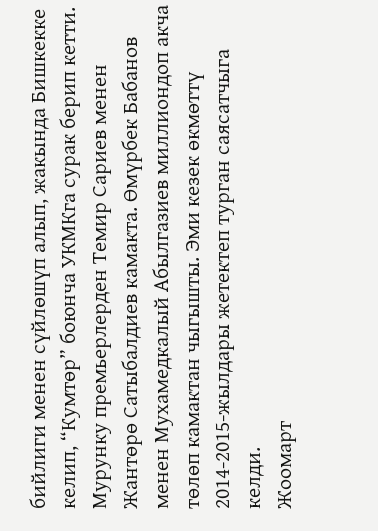бийлиги менен сүйлөшүп алып, жакында Бишкекке келип, “Кумтөр” боюнча УКМКга сурак берип кетти.
Мурунку премьерлерден Темир Сариев менен Жантөрө Сатыбалдиев камакта. Өмүрбек Бабанов менен Мухамедкалый Абылгазиев миллиондоп акча төлөп камактан чыгышты. Эми кезек өкмөттү 2014-2015-жылдары жетектеп турган саясатчыга келди.
Жоомарт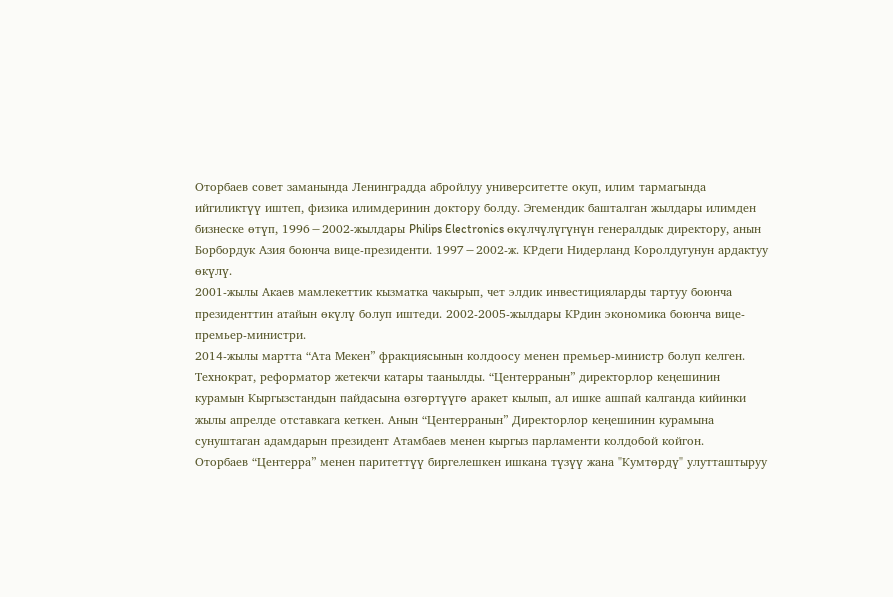Оторбаев совет заманында Ленинградда абройлуу университетте окуп, илим тармагында ийгиликтүү иштеп, физика илимдеринин доктору болду. Эгемендик башталган жылдары илимден бизнеске өтүп, 1996−2002-жылдары Philips Electronics өкүлчүлүгүнүн генералдык директору, анын Борбордук Азия боюнча вице-президенти. 1997−2002-ж. КРдеги Нидерланд Королдугунун ардактуу өкүлү.
2001-жылы Акаев мамлекеттик кызматка чакырып, чет элдик инвестицияларды тартуу боюнча президенттин атайын өкүлү болуп иштеди. 2002-2005-жылдары КРдин экономика боюнча вице-премьер-министри.
2014-жылы мартта “Ата Мекен” фракциясынын колдоосу менен премьер-министр болуп келген. Технократ, реформатор жетекчи катары таанылды. “Центерранын” директорлор кеңешинин курамын Кыргызстандын пайдасына өзгөртүүгө аракет кылып, ал ишке ашпай калганда кийинки жылы апрелде отставкага кеткен. Анын “Центерранын” Директорлор кеңешинин курамына сунуштаган адамдарын президент Атамбаев менен кыргыз парламенти колдобой койгон.
Оторбаев “Центерра” менен паритеттүү биргелешкен ишкана түзүү жана "Кумтөрдү" улутташтыруу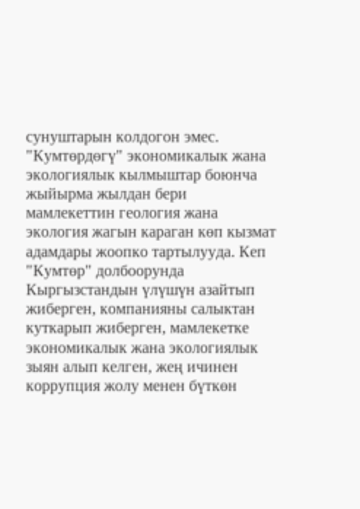сунуштарын колдогон эмес.
"Кумтөрдөгү" экономикалык жана экологиялык кылмыштар боюнча жыйырма жылдан бери мамлекеттин геология жана экология жагын караган көп кызмат адамдары жоопко тартылууда. Кеп "Кумтөр" долбоорунда Кыргызстандын үлүшүн азайтып жиберген, компанияны салыктан куткарып жиберген, мамлекетке экономикалык жана экологиялык зыян алып келген, жең ичинен коррупция жолу менен бүткөн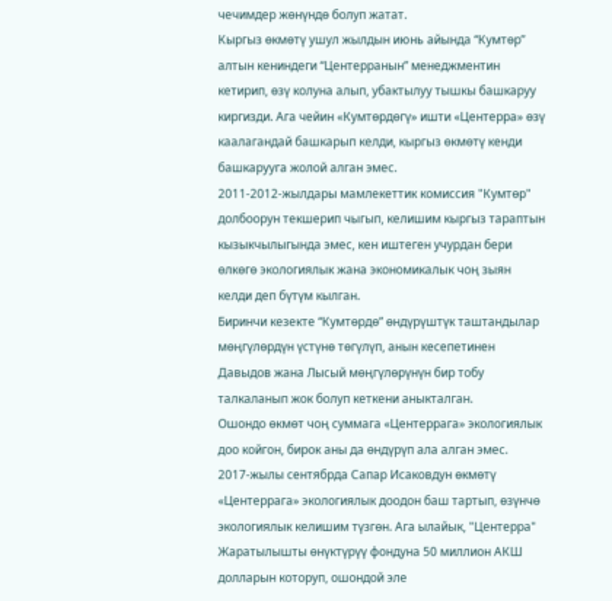чечимдер жөнүндө болуп жатат.
Кыргыз өкмөтү ушул жылдын июнь айында “Кумтөр” алтын кениндеги “Центерранын” менеджментин кетирип, өзү колуна алып, убактылуу тышкы башкаруу киргизди. Ага чейин «Кумтөрдөгү» ишти «Центерра» өзү каалагандай башкарып келди, кыргыз өкмөтү кенди башкарууга жолой алган эмес.
2011-2012-жылдары мамлекеттик комиссия "Кумтөр" долбоорун текшерип чыгып, келишим кыргыз тараптын кызыкчылыгында эмес, кен иштеген учурдан бери өлкөгө экологиялык жана экономикалык чоң зыян келди деп бүтүм кылган.
Биринчи кезекте “Кумтөрдө” өндүрүштүк таштандылар мөңгүлөрдүн үстүнө төгүлүп, анын кесепетинен Давыдов жана Лысый мөңгүлөрүнүн бир тобу талкаланып жок болуп кеткени аныкталган.
Ошондо өкмөт чоң суммага «Центеррага» экологиялык доо койгон, бирок аны да өндүрүп ала алган эмес.
2017-жылы сентябрда Сапар Исаковдун өкмөтү «Центеррага» экологиялык доодон баш тартып, өзүнчө экологиялык келишим түзгөн. Ага ылайык, "Центерра" Жаратылышты өнүктүрүү фондуна 50 миллион АКШ долларын которуп, ошондой эле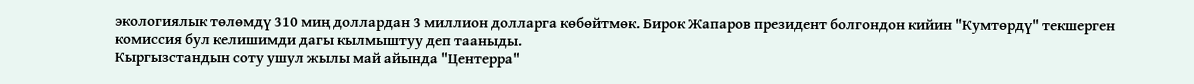экологиялык төлөмдү 310 миң доллардан 3 миллион долларга көбөйтмөк. Бирок Жапаров президент болгондон кийин "Кумтөрдү" текшерген комиссия бул келишимди дагы кылмыштуу деп тааныды.
Кыргызстандын соту ушул жылы май айында "Центерра"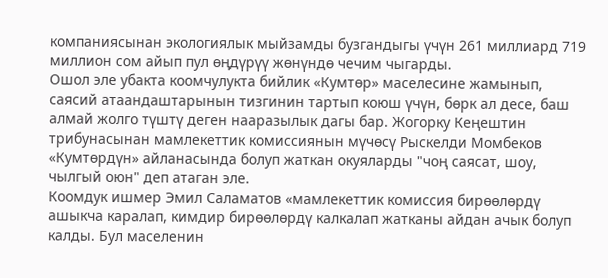компаниясынан экологиялык мыйзамды бузгандыгы үчүн 261 миллиард 719 миллион сом айып пул өңдүрүү жөнүндө чечим чыгарды.
Ошол эле убакта коомчулукта бийлик «Кумтөр» маселесине жамынып, саясий атаандаштарынын тизгинин тартып коюш үчүн, бөрк ал десе, баш алмай жолго түштү деген нааразылык дагы бар. Жогорку Кеңештин трибунасынан мамлекеттик комиссиянын мүчөсү Рыскелди Момбеков «Кумтөрдүн» айланасында болуп жаткан окуяларды "чоң саясат, шоу, чылгый оюн" деп атаган эле.
Коомдук ишмер Эмил Саламатов «мамлекеттик комиссия бирөөлөрдү ашыкча каралап, кимдир бирөөлөрдү калкалап жатканы айдан ачык болуп калды. Бул маселенин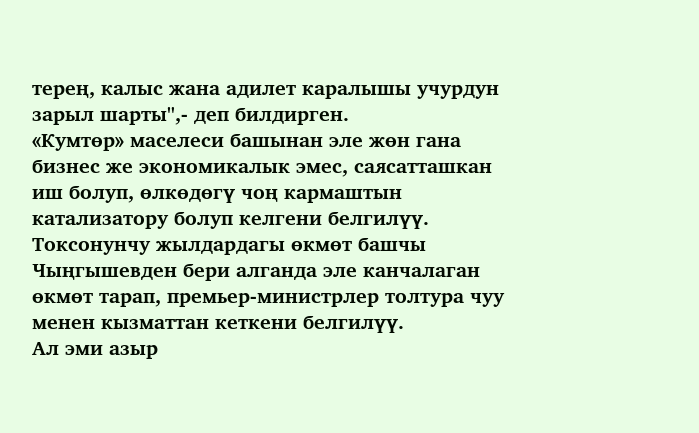терең, калыс жана адилет каралышы учурдун зарыл шарты",- деп билдирген.
«Кумтөр» маселеси башынан эле жөн гана бизнес же экономикалык эмес, саясатташкан иш болуп, өлкөдөгү чоң кармаштын катализатору болуп келгени белгилүү. Токсонунчу жылдардагы өкмөт башчы Чыңгышевден бери алганда эле канчалаган өкмөт тарап, премьер-министрлер толтура чуу менен кызматтан кеткени белгилүү.
Ал эми азыр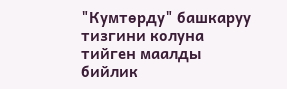"Кумтөрду" башкаруу тизгини колуна тийген маалды бийлик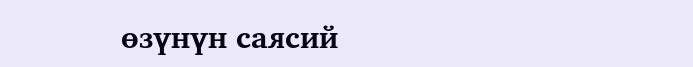өзүнүн саясий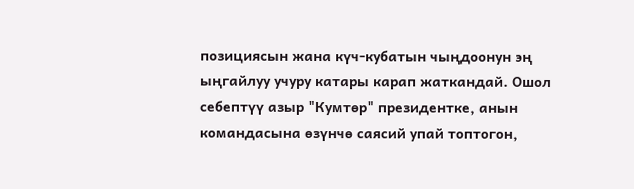позициясын жана күч-кубатын чыңдоонун эң ыңгайлуу учуру катары карап жаткандай. Ошол себептүү азыр "Кумтөр" президентке, анын командасына өзүнчө саясий упай топтогон,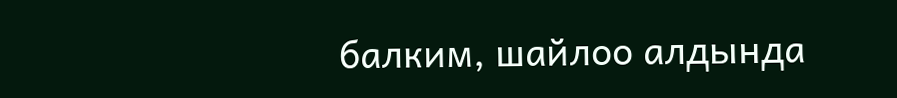балким, шайлоо алдында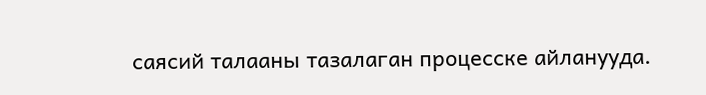саясий талааны тазалаган процесске айланууда.